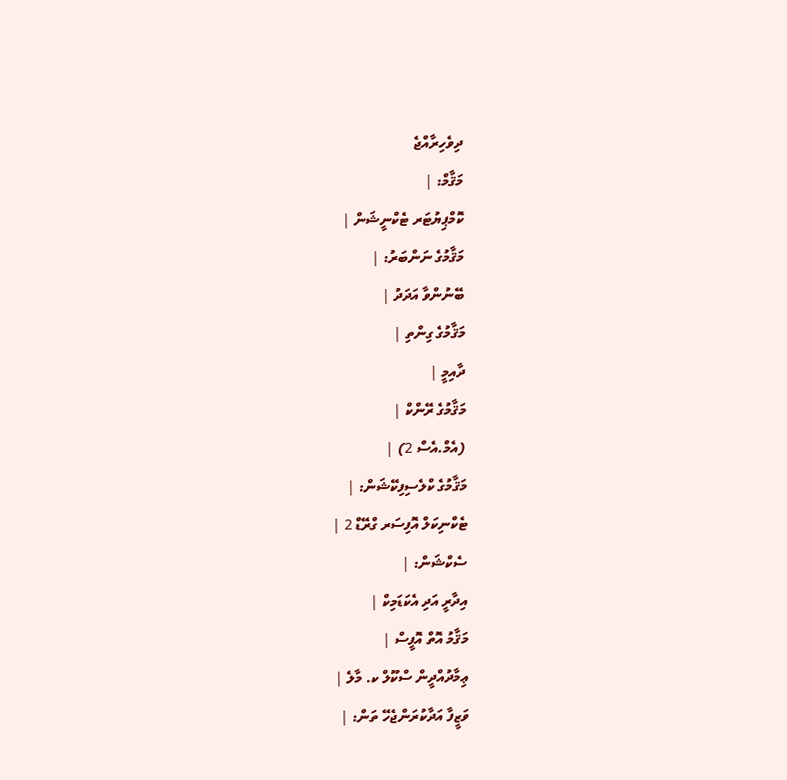ދިވެހިރާއްޖެ
މަޤާމް: |
ކޮމްޕިޔުޓަރ ޓެކްނީޝަން |
މަޤާމުގެ ނަންބަރު: |
ބޭނުންވާ އަދަދު |
މަޤާމުގެ ގިންތި |
ދާއިމީ |
މަޤާމުގެ ރޭންކް |
(އެމް.އެސް 2) |
މަޤާމުގެ ކްލެސިފިކޭޝަން: |
ޓެކްނިކަލް އޮފިސަރ ގްރޭޑް 2 |
ސެކްޝަން: |
އިދާރީ އަދި އެކަޑަމިކް |
މަޤާމު އޮތް އޮފީސް |
ޢިމާދުއްދީން ސްކޫލް ކ. މާލެ |
ވަޒީފާ އަދާކުރަންޖެހޭ ތަން: |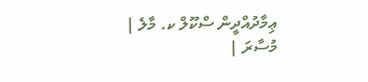ޢިމާދުއްދީން ސްކޫލް ކ. މާލެ |
މުސާރަ |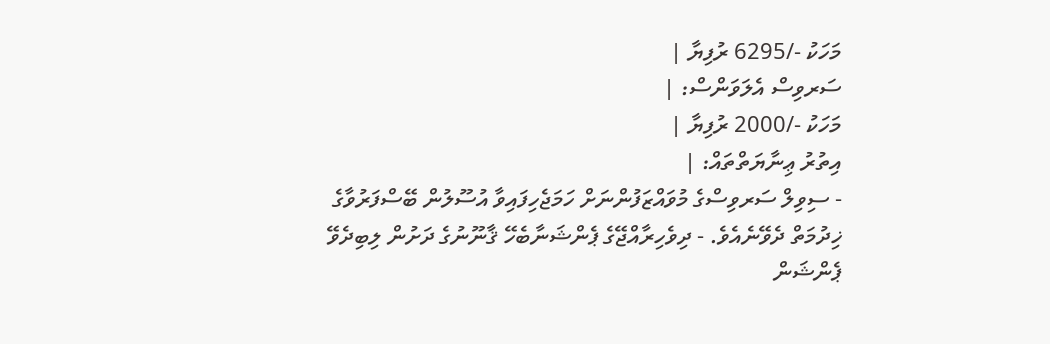މަހަކު -/6295 ރުފިޔާ |
ސަރވިސް އެލަވަންސް: |
މަހަކު -/2000 ރުފިޔާ |
އިތުރު ޢިނާޔަތްތައް: |
- ސިވިލް ސަރވިސްގެ މުވައްޒަފުންނަށް ހަމަޖެހިފައިވާ އުސޫލުން ބޭސްފަރުވާގެ ޚިދުމަތް ދެވޭނެއެވެ. - ދިވެހިރާއްޖޭގެ ޕެންޝަނާބެހޭ ޤާނޫނުގެ ދަށުން ލިބިދެވޭ ޕެންޝަން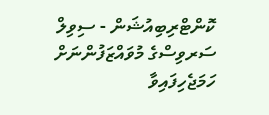ކޮންޓްރިބިއުޝަން - ސިވިލް ސަރވިސްގެ މުވައްޒަފުންނަށް ހަމަޖެހިފައިވާ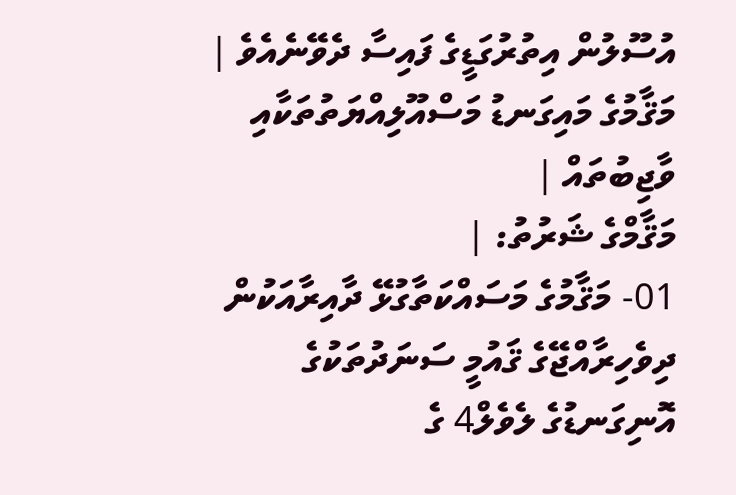އުސޫލުން އިތުރުގަޑީގެ ފައިސާ ދެވޭނެއެވެ |
މަޤާމުގެ މައިގަނޑު މަސްއޫލިއްޔަތުތަކާއި ވާޖިބުތައް |
މަޤާމްގެ ޝަރުތު: |
01- މަޤާމުގެ މަސައްކަތާގުޅޭ ދާއިރާއަކުން ދިވެހިރާއްޖޭގެ ޤައުމީ ސަނަދުތަކުގެ އޮނިގަނޑުގެ ލެވެލް4 ގެ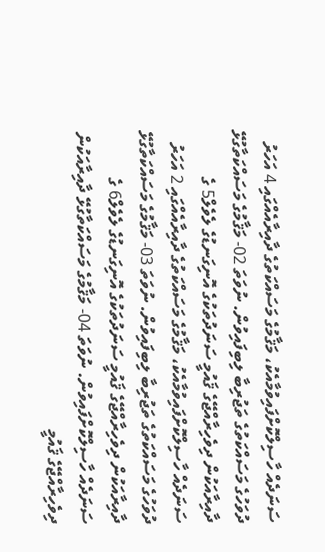ސަނަދެއް ހާސިލްކޮށްފައިވުމާއެކު، މަޤާމުގެ މަސައްކަތުގެ ދާއިރާއެއްގައި 4 އަހަރު ދުވަހުގެ މަސައްކަތުގެ ތަޖުރިބާ ލިބިފައިވުން. ނުވަތަ 02- މަޤާމުގެ މަސައްކަތާގުޅޭ ދާއިރާއަކުން ދިވެހިރާއްޖޭގެ ޤައުމީ ސަނަދުތަކުގެ އޮނިގަނޑުގެ ލެވެލް5 ގެ ސަނަދެއް ހާސިލްކޮށްފައިވުމާއެކު، މަޤާމުގެ މަސައްކަތުގެ ދާއިރާއެއްގައި 2 އަހަރު ދުވަހުގެ މަސައްކަތުގެ ތަޖުރިބާ ލިބިފައިވުން. ނުވަތަ 03- މަޤާމުގެ މަސައްކަތާގުޅޭ ދާއިރާއަކުން ދިވެހިރާއްޖޭގެ ޤައުމީ ސަނަދުތަކުގެ އޮނިގަނޑުގެ ލެވެލް6 ގެ ސަނަދެއް ހާސިލްކޮށްފައިވުން. ނުވަތަ 04- މަޤާމުގެ މަސައްކަތާގުޅޭ ދާއިރާއަކުން ދިވެހިރާއްޖޭގެ ޤައުމީ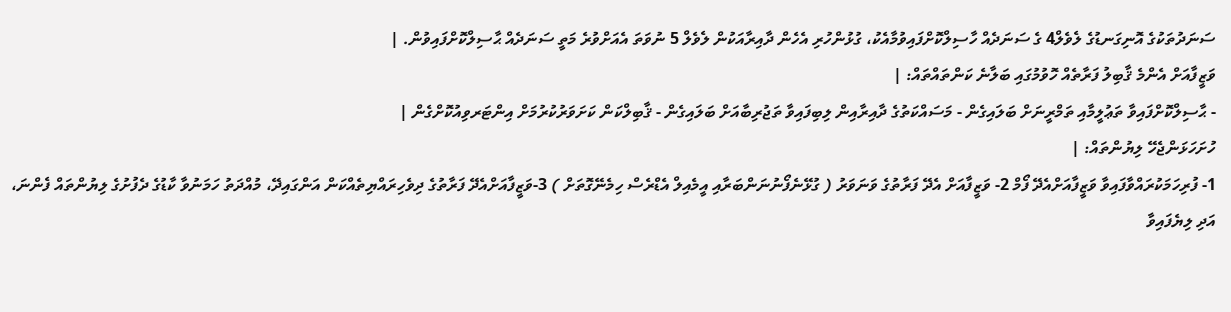ސަނަދުތަކުގެ އޮނިގަނޑުގެ ލެވެލް4 ގެ ސަނަދެއް ހާސިލްކޮށްފައިވުމާއެކު، ގުޅުންހުރި އެހެން ދާއިރާއަކުން ލެވެލް 5 ނުވަތަ އެއަށްވުރެ މަތީ ސަނަދެއް ޙާސިލްކޮށްފައިވުން. |
ވަޒީފާއަށް އެންމެ ޤާބިލު ފަރާތެއް ހޮވުމުގައި ބަލާނެ ކަންތައްތައް: |
- ޙާސިލްކޮށްފައިވާ ތަޢުލީމާއި ތަމްރީނަށް ބަލައިގެން - މަސައްކަތުގެ ދާއިރާއިން ލިބިފައިވާ ތަޖުރިބާއަށް ބަލައިގެން - ޤާބިލްކަން ކަށަވަރުކުރުމަށް އިންޓަރވިއުކޮށްގެން |
ހުށަހަޅަންޖެހޭ ލިޔުންތައް: |
1- ފުރިހަމަކުރައްވާފައިވާ ވަޒީފާއަށްއެދޭ ފޯމް 2- ވަޒީފާއަށް އެދޭ ފަރާތުގެ ވަނަވަރު ( ގުޅޭނެފޯނުނަންބަރާއި އީމެއިލް އެޑްރެސް ހިމެނޭގޮތަށް ) 3-ވަޒީފާއަށްއެދޭ ފަރާތުގެ ދިވެހިރައްޔިތެއްކަން އަންގައިދޭ، މުއްދަތު ހަމަނުވާ ކާޑުގެ ދެފުށުގެ ލިޔުންތައް ފެންނަ، އަދި ލިޔެފައިވާ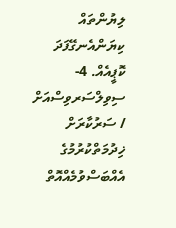ލިޔުންތައް ކިޔަންއެނގޭފަދަ ކޮޕީއެއް. 4- ސިވިލްސަރވިސްއަށް / ސަރުކާރަށް ޚިދުމަތްކުރުމުގެ އެއްބަސްވުމެއްއޮތް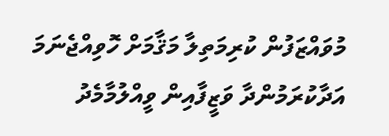މުވައްޒަފުން ކުރިމަތިލާ މަޤާމަށް ހޮވިއްޖެނަމަ އަދާކުރަމުންދާ ވަޒީފާއިން ވީއްލުމާމެދު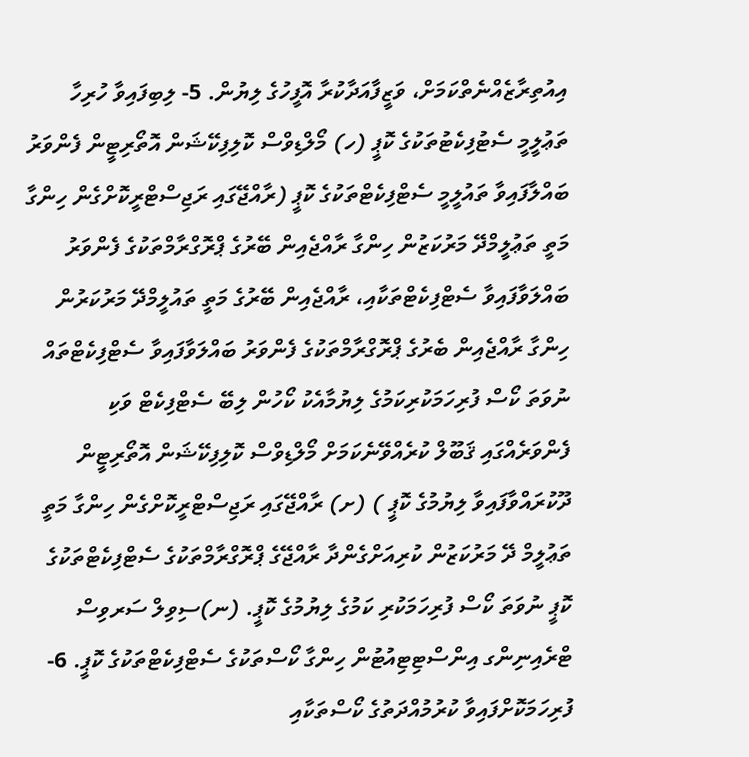އިއުތިރާޒެއްނެތްކަމަށް، ވަޒީފާއަދާކުރާ އޮފީހުގެ ލިޔުން. 5- ލިބިފައިވާ ހުރިހާ ތަޢުލީމީ ސެޓުފިކެޓުތަކުގެ ކޮޕީ (ހ) މޯލްޑިވްސް ކޮލިފިކޭޝަން އޮތޯރިޓީން ފެންވަރު ބައްލާފައިވާ ތައުލީމީ ސެޓްފިކެޓްތަކުގެ ކޮޕީ (ރާއްޖޭގައި ރަޖިސްޓްރީކޮށްގެން ހިންގާ މަތީ ތަޢުލީމްދޭ މަރުކަޒުން ހިންގާ ރާއްޖެއިން ބޭރުގެ ޕްރޮގްރާމްތަކުގެ ފެންވަރު ބައްލަވާފައިވާ ސެޓްފިކެޓްތަކާއި، ރާއްޖެއިން ބޭރުގެ މަތީ ތައުލީމްދޭ މަރުކަރުން ހިންގާ ރާއްޖެއިން ބެރުގެ ޕްރޮގްރާމްތަކުގެ ފެންވަރު ބައްލަވާފައިވާ ސެޓްފިކެޓްތައް ނުވަތަ ކޯސް ފުރިހަމަކުރިކަމުގެ ލިޔުމާއެކު ކޯހުން ލިބޭ ސެޓްފިކެޓް ވަކި ފެންވަރެއްގައި ޤަބޫލް ކުރެއްވޭނެކަމަށް މޯލްޑިވްސް ކޮލިފިކޭޝަން އޮތޯރިޓީން ދޫކުރައްވާފައިވާ ލިޔުމުގެ ކޮޕީ ) (ށ) ރާއްޖޭގައި ރަޖިސްޓްރީކޮށްގެން ހިންގާ މަތީ ތަޢުލީމް ދޭ މަރުކަޒުން ކުރިއަށްގެންދާ ރާއްޖޭގެ ޕްރޮގްރާމްތަކުގެ ސެޓްފިކެޓްތަކުގެ ކޮޕީ ނުވަތަ ކޯސް ފުރިހަމަކުރި ކަމުގެ ލިޔުމުގެ ކޮޕީ. (ނ)ސިވިލް ސަރވިސް ޓްރެއިނިންގ އިންސްޓިޓިއުޓުން ހިންގާ ކޯސްތަކުގެ ސެޓްފިކެޓްތަކުގެ ކޮޕީ. 6-ފުރިހަމަކޮށްފައިވާ ކުރުމުއްދަތުގެ ކޯސްތަކާއި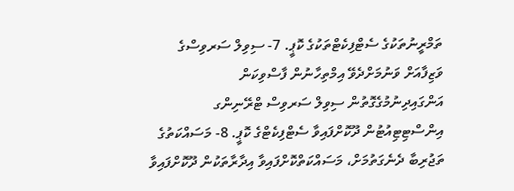ތަމްރީނުތަކުގެ ސެޓްފިކެޓްތަކުގެ ކޮޕީ. 7- ސިވިލް ސަރވިސްގެ ވަޒިފާއަށް ވަނުމަށްދެވޭ އިމްތިހާނުން ފާސްވިކަން އަންގައިދިނުމުގެގޮތުން ސިވިލް ސަރވިސް ޓްރޭނިންގ އިންސްޓިޓިއުޓުން ދޫކޮށްފައިވާ ސެޓްފިކެޓްގެ ކޮޕީ. 8- މަސައްކަތުގެ ތަޖުރިބާ ދެނެގަތުމަށް، މަސައްކަތްކޮށްފައިވާ އިދާރާތަކުން ދޫކޮށްފައިވާ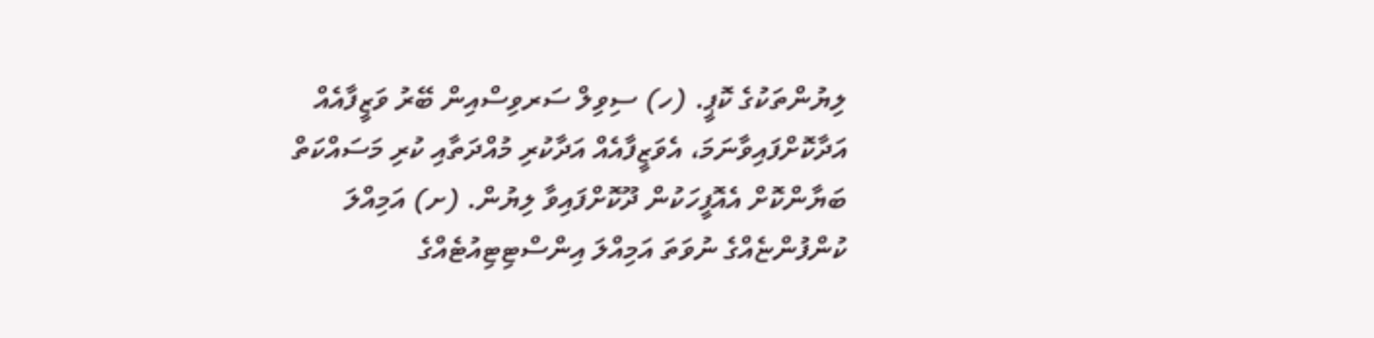ލިޔުންތަކުގެ ކޮޕީ. (ހ) ސިވިލް ސަރވިސްއިން ބޭރު ވަޒީފާއެއް އަދާކޮށްފައިވާނަމަ، އެވަޒީފާއެއް އަދާކުރި މުއްދަތާއި ކުރި މަސައްކަތް ބަޔާންކޮށް އެއޮފީހަކުން ދޫކޮށްފައިވާ ލިޔުން. (ށ) އަމިއްލަ ކުންފުންޏެއްގެ ނުވަތަ އަމިއްލަ އިންސްޓިޓިއުޓެއްގެ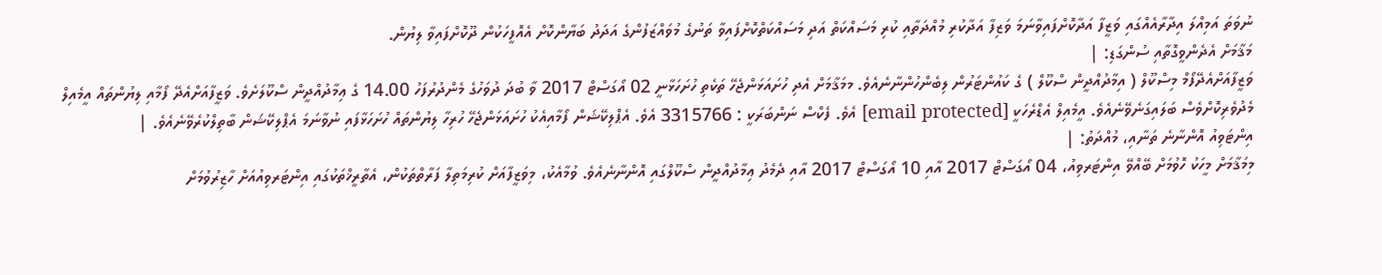ނުވަތަ އަމިއްލަ އިދާރާއެއްގައި ވަޒީފާ އަދާކޮށްފައިވާނަމަ ވަޒިފާ އަދާކުރި މުއްދަތާއި ކުރި މަސައްކަތް އަދި މަސައްކަތްކޮށްފައިވާ ތަނުގެ މުވައްޒަފުންގެ އަދަދު ބަޔާންކޮށް އެއޮފީހަކުން ދޫކޮށްފައިވާ ލިޔުން.
މަޤާމަށް އެދެންވީގޮތާއި ސުންގަޑި: |
ވަޒީފާއަށްއެދޭފޯމް މިސްކޫލް ( އިމާދުއްދީން ސްކޫލް ) ގެ ކައުންޓަރުން ލިބެންހުންނާނެއެވެ. މމަޤާމަށް އެދި ހުށައަޅަންޖެހޭ ތަކެތި ހުށަހަޅާނީ 02 އޯގަސްޓް 2017 ވާ ބުދަ ދުވަހުގެ މެންދުރުފަހު 14.00 ގެ ޢިމާދުއްދީން ސްކޫލަށެވެ. ވަޒީފާއަށްއެދޭ ފޯމާއި ލިޔުންތައް އީމެއިލް މެދުވެރިކޮށްވެސް ބަލައިގަނެވޭނެއެވެ. އީމެއިލް އެޑްރެހަކީ [email protected] އެވެ. ފެކްސް ނަންބަރަކީ : 3315766 އެވެ. އެޕްލިކޭޝަން ފޯމާއިއެކު ހުށައަޅަންޖެހޭ ހުރިހާ ލިޔުންތައް ހުށަހަޅާފައި ނުވާނަމަ އެޕްލިކޭޝަން ބާތިލްކުރެވޭނެއެވެ. |
އިންޓަވިއު އޮންނާނެ ތަނާއި، މުއްދަތު: |
މިމަޤާމަށް މީހަކު ހޮވުމަށް ބޭއްވޭ އިންޓަރވިއު، 04 އޯގަސްޓް 2017 އާއި 10 އޯގަސްޓް 2017 އާއި ދެމެދު ޢިމާދުއްދީން ސްކޫލްގައި އޮންނާނެއެވެ. ވުމާއެކު، މިވަޒީފާއަށް ކުރިމަތިލާ ފަރާތްތަކުން، އެތާރީޚްތަކުގައި އިންޓަރވިއުއަށް ހާޒިރުވުމަށް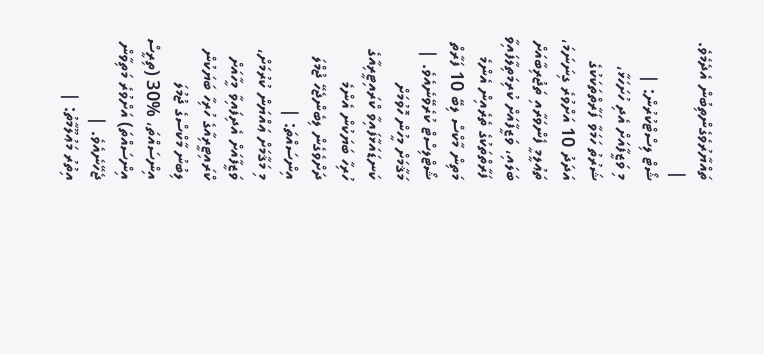ތައްޔާރުވެގެންތިބުން އެދެމެވެ. |
ޝޯޓް ލިސްޓްކުރުން: |
މި ވަޒީފާއަށް އެދި ހުށަހަޅާ، ޝަރުތު ހަމަވާ ފަރާތްތަކަކުގެ އަދަދު 10 އަށްވުރެ ގިނަނަމަ، ތަޢުލީމީ ފެންވަރާއި ތަޖުރިބާއަށް ބަލައި، ވަޒީފާއަށް ކުރިމަތިލާފައިވާ ފަރާތްތަކުގެ ތެރެއިން އެންމެ މަތިން މާކްސް ލިބޭ 10 ފަރާތް ޝޯޓްލިސްޓް ކުރެވޭނެއެވެ. |
މަޤާމަށް މީހުން ހޮވުމަށް ކަނޑައަޅާފައިވާ ކްރައިޓީރިއާގެ ހުރިހާ ބަޔަކުން އެންމެ ދަށްވެގެން ލިބެންޖެހޭ ޖުމްލަ އިންސައްތަ: |
މި މަޤާމަށް ޢައްޔަން ކުރުމަށް، ވަޒީފާއަށް އެދިފައިވާ މީހާއަށް ކްރައިޓީރިއާގެ ހުރިހާ ބަޔަކުން ލިބުނު މާކްސްގެ ޖުމުލަ އިންސައްތަ، %30 (ތިރީސް އިންސައްތަ) އަށްވުރެ މަތިވާން ޖެހޭނެއެވެ. |
އިތުރު މަޢުލޫމާތު: |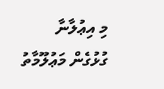މި އިޢުލާނާ ގުޅުގެން މަޢުލޫމާތު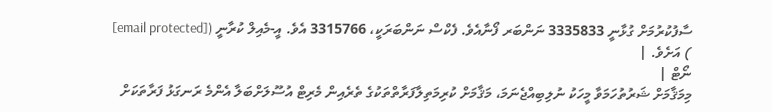ސާފުކުރުމަށް ގުޅާނީ 3335833 ނަންބަރ ފޯނާއެވެ. ފެކްސް ނަންބަރަކީ، 3315766 އެވެ. އީ-މެއިލް ކުރާނީ ([email protected] ) އަށެވެ. |
ނޯޓް |
މިމަޤާމަށް ޝަރުތުހަމަވާ މީހަކު ނުލިބިއްޖެނަމަ، މަޤާމަށް ކުރިމަތިލާފަރާތްތަކުގެ ތެރެއިން މެރިޓް އުސޫލަށްބަލާ އެންމެ ރަނގަޅު ފަރާތަކަށް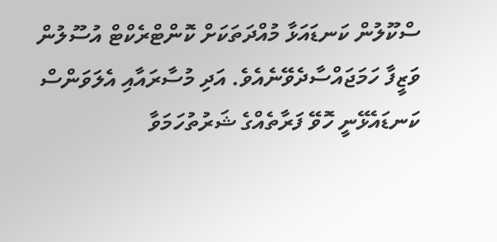ސްކޫލުން ކަނޑައަޅާ މުއްދަތަކަށް ކޮންޓްރެކްޓް އުސޫލުން ވަޒީފާ ހަމަޖައްސާދެވޭނެއެވެ. އަދި މުސާރައާއި އެލަވަންސް ކަނޑައެޅޭނީ ހޮވޭ ފަރާތެއްގެ ޝަރުތުހަމަވާ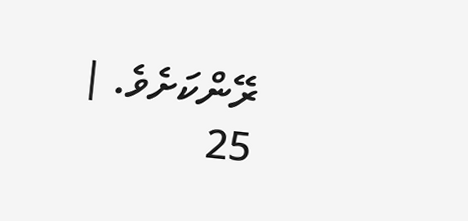ރޭންކަށެވެ. |
25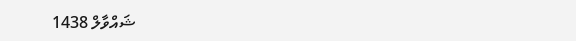ޝައްވާލް 1438